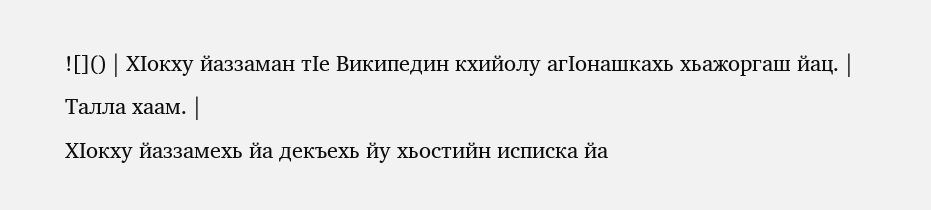![]() | ХӀокху йаззаман тӀе Википедин кхийолу агӀонашкахь хьажоргаш йац. |
Талла хаам. |
ХӀокху йаззамехь йа декъехь йу хьостийн исписка йа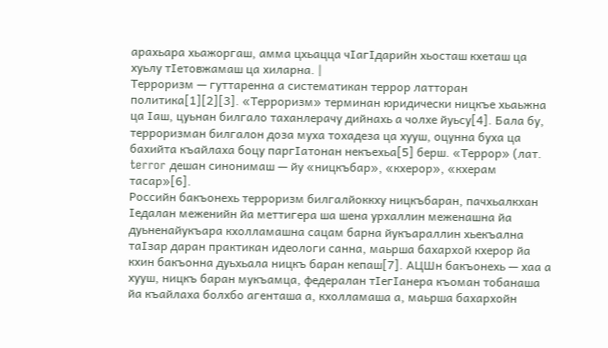арахьара хьажоргаш, амма цхьацца чӀагӀдарийн хьосташ кхеташ ца хуьлу тӀетовжамаш ца хиларна. |
Терроризм — гуттаренна а систематикан террор латторан политика[1][2][3]. «Терроризм» терминан юридически ницкъе хьаьжна ца Ӏаш, цуьнан билгало таханлерачу дийнахь а чолхе йуьсу[4]. Бала бу, терроризман билгалон доза муха тохадеза ца хууш, оцунна буха ца бахийта къайлаха боцу паргӀатонан некъехьа[5] берш. «Террор» (лат. terror дешан синонимаш — йу «ницкъбар», «кхерор», «кхерам тасар»[6].
Российн бакъонехь терроризм билгалйоккху ницкъбаран, пачхьалкхан Ӏедалан меженийн йа меттигера ша шена урхаллин меженашна йа дуьненайукъара кхолламашна сацам барна йукъараллин хьекъална таӀзар даран практикан идеологи санна, маьрша бахархой кхерор йа кхин бакъонна дуьхьала ницкъ баран кепаш[7]. АЦШн бакъонехь — хаа а хууш, ницкъ баран мукъамца, федералан тӀегӀанера къоман тобанаша йа къайлаха болхбо агенташа а, кхолламаша а, маьрша бахархойн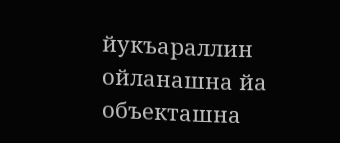йукъараллин ойланашна йа объекташна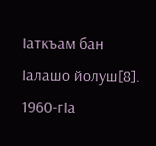Ӏаткъам бан Ӏалашо йолуш[8].
1960-гӀа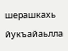шерашкахь йукъайаьлла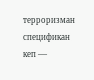терроризман спецификан кеп —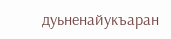дуьненайукъаран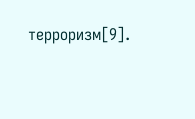терроризм[9].